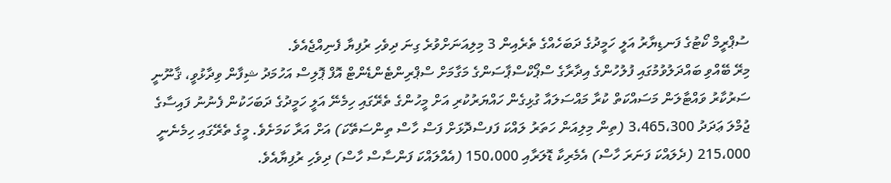ސުޕްރީމް ކޯޓުގެ ފަނޑިޔާރު އަލީ ހަމީދުގެ ދަބަހެއްގެ ތެރެއިން 3 މިލިއަނަށްވުރެ ގިނަ ދިވެހި ރުފިޔާ ފެނިއްޖެއެވެ.
މިރޭ ބޭއްވި ބައްދަލުވުމުގައި ފުލުހުންގެ އިދާރާގެ ސްޕޯކްސްޕާސަންގެ މަގާމަށް ސްޕްރިންޓެންޑެންޓް އޮފް ޕޮލިސް އަހުމަދު ޝިފާން ވިދާޅުވީ، ޤާނޫނީ ސަރުކާރު ވައްޓާލަން މަސައްކަތް ކުރާ މައްސަލައާ ގުޅިގެން ހައްޔަރުކުރި އަށް މީހުންގެ ތެރޭގައި ހިމެނޭ އަލީ ހަމީދުގެ ދަބަހަކުން ފެނުނު ފައިސާގެ ޖުމްލަ ޢަދަދު 3،465،300 (ތިން މިލިއަން ހަތަރު ލައްކަ ފަފސްދޮޅަށް ފަސް ހާސް ތިންސަތޭކަ) އަށް އަރާ ކަމަށެވެ. މީގެ ތެރޭގައި ހިމެނެނީ 215،000 (ދެލައްކަ ފަނަރަ ހާސް) އެމެރިކާ ޑޮލަރާއި 150،000 (އެއްލައްކަ ފަންސާސް ހާސް) ދިވެހި ރުފިޔާއެވެ.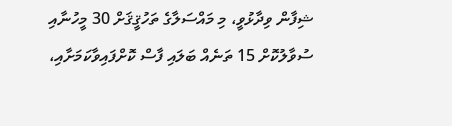ޝިފާން ވިދާޅުވީ، މި މައްސަލާގެ ތަހުޤީޤަށް 30 މީހުނާއި ސުވާލުކޮށް 15 ތަނެއް ބަލައި ފާސް ކޮށްފައިވާކަމަށާއި،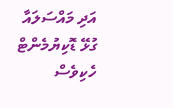އަދި މައްސަލައާ ގުޅޭ ޑޮކިޔުމެންޓް ހެކިވެސް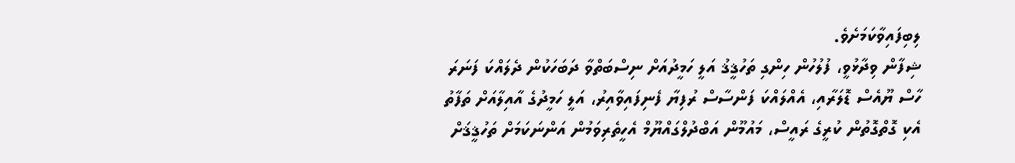ލިބިފައިވާކަމަށެވެ.
ޝިފާން ވިދާޅުވީ، ފުލުހުން ހިންގި ތަހުޤީޤު އަލީ ހަމީދުއަށް ނިސްބަތްވާ ދަބަހަކުން ދެލައްކަ ފަނަރަ ހާސް ޔޫއެސް ޑޮލަރާއި، އެއްލައްކަ ފަންސާސް ރުފިޔާ ފެނިފައިވާއިރު، އަލީ ހަމީދުގެ އާއިލާއަށް ތަފާތު އެކި ގޮތްގޮތުން ކުރީގެ ރައީސް، މައުމޫން އަބްދުލްގައްޔޫމް އެހީތެރިވަމުން އަންނަކަމަށް ތަހުޤީޤަށް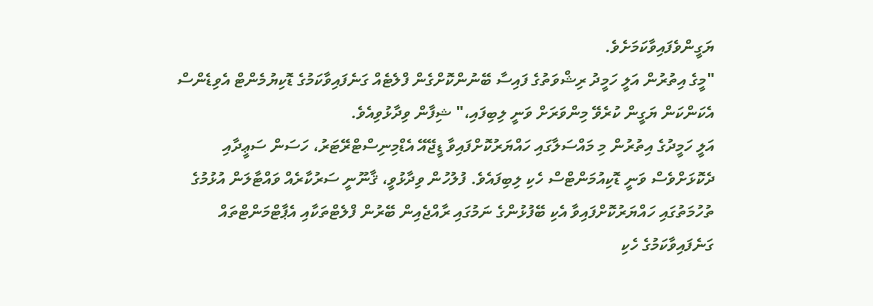ޔަގީންވެފައިވާކަމަށެވެ.
"މީގެ އިތުރުން އަލީ ހަމީދު ރިޝްވަތުގެ ފައިސާ ބޭނުންކޮށްގެން ފްލެޓެއް ގަނެފައިވާކަމުގެ ޑޮކިޔުމެންޓް އެވިޑެންސް އެކަންކަން ޔަގީން ކުރެވޭ މިންވަރަށް ވަނީ ލިބިފައި،" ޝިފާން ވިދާޅުވިއެވެ.
އަލީ ހަމީދުގެ އިތުރުން މި މައްސަލާގައި ހައްޔަރުކޮށްފައިވާ ޑީޖޭއޭ އެޑްމިނިސްޓްރޭޓަރު، ހަސަން ސަޢީދާއި ދެކޮޅަށްވެސް ވަނީ ޑޮކިއުމަންޓްސް ހެކި ލިބިފައެވެ. ފުލުހުން ވިދާޅުވީ، ޤާނޫނީ ސަރުކާރެއް ވައްޓާލަން އުޅުމުގެ ތުހުމަތުގައި ހައްޔަރުކޮށްފައިވާ އެކި ބޭފުޅުންގެ ނަމުގައި ރާއްޖެއިން ބޭރުން ފްލެޓްތަކާއި އެޕާޓްމަންޓްތައް ގަނެފައިވާކަމުގެ ހެކި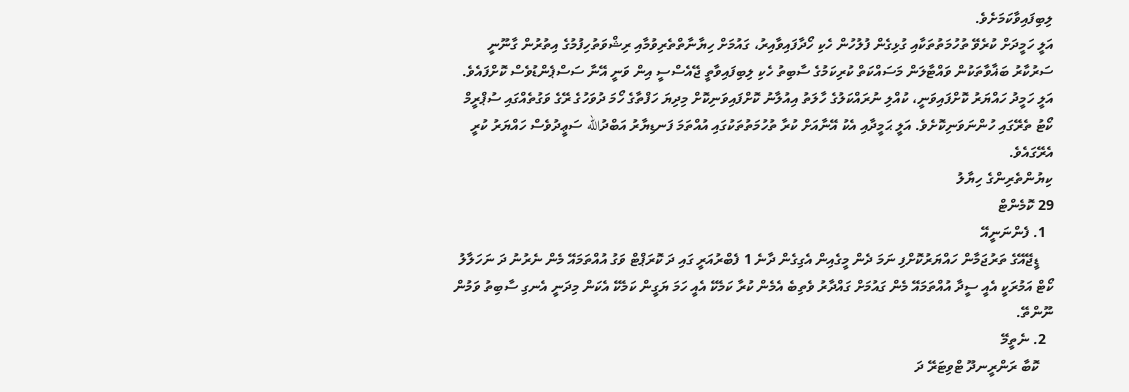ލިބިފައިވާކަމަށެވެ.
އަލީ ހަމީދަށް ކުރެވޭ ތުހުމަތުތަކާއި ގުޅިގެން ފުލުހުން ހެކި ހޯދާފައިވާއިރު، ގައުމަށް ހިޔާނާތްތެރިވުމާއި ރިޝްވަތުހިފުމުގެ އިތުރުން ގާނޫނީ ސަރުކާރު ބަޣާވާތަކުން ވައްޓާލަން މަސައްކަތް ކުރިކަމުގެ ސާބިތު ހެކި ލިބިފައިވާތީ ޖޭއެސްސީ އިން ވަނީ އޭނާ ސަސްޕެންޑުވެސް ކޮށްފައެވެ.
އަލީ ހަމީދު ހައްޔަރު ކޮށްފައިވަނީ، ކުއްލި ނުރައްކަލުގެ ހާލަތު އިއުލާނު ކޮށްފައިވަނިކޮށް މިދިޔަ ހަފްތާގެ ހޯމަ ދުވަހުގެ ރޭގެ ވަގުތެއްގައި ސުޕްރީމް ކޯޓު ތެރޭގައި ހުންނަވަނިކޮށެވެ. އަލީ ޙަމީދާއި އެކު އޭނާއަށް ކުރާ ތުހުމަތުތަކުގައި އުއްތަމަ ފަނޑިޔާރު އަބްދުالله ސަޢީދުވެސް ހައްޔަރު ކުރީ އެރޭގައެވެ.
ކިޔުންތެރިންގެ ހިޔާލު
29 ކޮމެންޓް
  1. ފެންނަނީއޭ
    ޑީޖޭއޭގެ ތަރުޖަމާން ހައްޔަރުކޮށްފި ނަމަ ދެން މީގެއިން އެގިގެން ދާނެ 1 ފެބްރުއަރީ ގައި ދަ ކޮރަޕްޓް ވަގު އުއްތަމައޭ މެން ނެރުނު ދަ ނަހަލާލު ކޯޓް އަމުރަކީ އެއީ ސީދާ އުއްތަމައޭ މެން ގައުމަށް ގައްދާރު ވެތިބެ އެމެން ކުރާ ކަމެކޭ އެއީ ހަމަ ޔަގީން ކަމެކޭ އެކަން މިދަނީ އެނގި ސާބިތު ވަމުން ނޫންތޭ.
  2. ނެތީމޭ
    ކޮބާ ރަންރީނދޫ ޓްވިޓަރޭ ދަ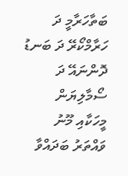ބަތާހަރާމީ ދަ ހަރާމްކޯރޭ ދަ ބަނޑު ދޮންނައޭ ދަ ސޯމާލިޔަން މީހަކާއި މޫނު ވައްތަރު ބަދައްވާ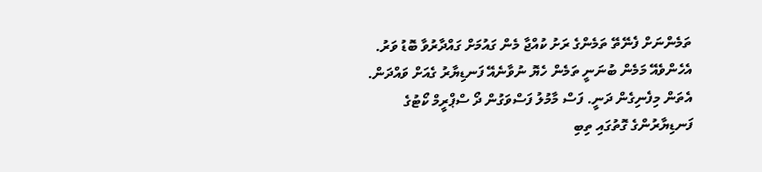ތަމެންނަށް ފެނޭތޭ ތަމެންގެ ރަށު ކުއްޖާ މެން ގައުމަށް ގައްދާރުވާ ބޮޑު ވަރު. އެހެންވެއޭ މަމެން ބުނަނީ ތަމެން ހެޔޮ ނުވާނެއޭ ފަނޑިޔާރު ގެއަށް ވައްދަން. އެތަން މިފެނިގެން ދަނީ. ފަސް މާމުލު ފަސްވަގުން ދޯ ސްޕްރީމް ކޯޓުގެ ފަނޑިޔާރުންގެ ގޮތުގައި ތިބި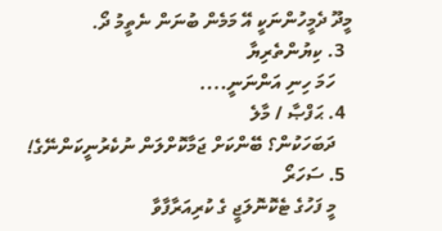މީދޫ ދެމީހުންނަކީ އޭ މަމެން ބުނަން ނެތީމު ދޯ.
  3. ކިޔުންތެރިޔާ
    ހަމަ ހިނި އަންނަނީ....
  4. ޙަފްޞާ / މާލެ
    ދަބަހަކުން؟ ބޭންކަށް ޖަމާކޮށްލަން ނުކެރުނީކަންނޭގެ!
  5. ސަހަރޯ
    މީ ފަހުގެ ޓެކޮނޮލަޖީ ގެ ކުރިއަރާފާވާ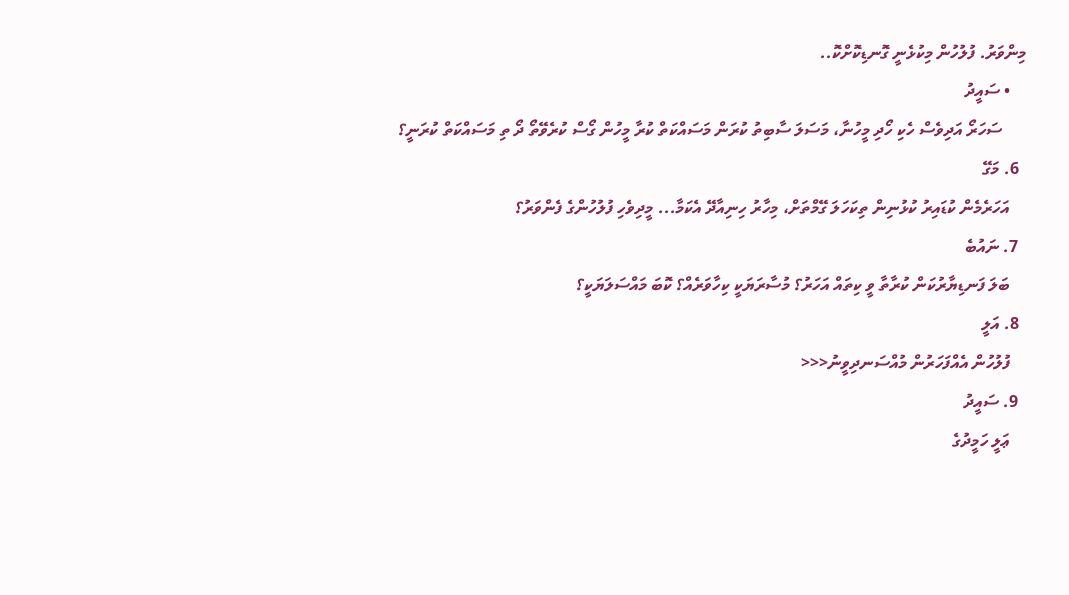މިންވަރު. ފުލުހުން މިކުޅެނީ ގޮނޑިކޮށްކޮ..
    • ސައީދު
      ސަހަރޯ އަދިވެސް ހެކި ހޯދި މީހުނާ، މަސަލަ ސާބިތު ކުރަން މަސައްކަތް ކުރާ މީހުން ގޯސް ކުރެވޭތޯ ދޯ ތި މަސައްކަތް ކުރަނީ؟
  6. މަގޭ
    އަހަރެމެން ކުޑައިރު ކުޅުނިން ތިކަހަލަ ގޭމްތަށް، މިހާރު ހިނިއާދޭ އެކަމާ... މީދިވެހި ފުލުހުންގެ ފެންވަރު؟
  7. ނައުބެ
    ބަލަ ފަނޑިޔާރުކަން ކުރާތާ ވީ ކިތައް އަހަރު؟ މުސާރަޔަކީ ކިހާވަރެއް؟ ކޮބަ މައްސަލަޔަކީ؟
  8. އަލީ
    ފުލުހުން އެއްފަހަރުން މުއްސަނދިވީނު<<<
  9. ސައީދު
    ޢަލީ ހަމީދުގެ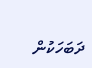ދަބަހަކުން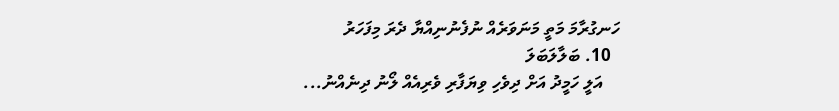ހަނގުރާމަ މަތީ މަނަވަރެއް ނުފެނުނިއްޔާ ދެރަ މިފަހަރު
  10. ބަލާލަބަލަ
    އަލީ ހަމީދު އަށް ދިވެހި ވިޔަފާރި ވެރިއެއް ލޯނު ދިނެއްނު...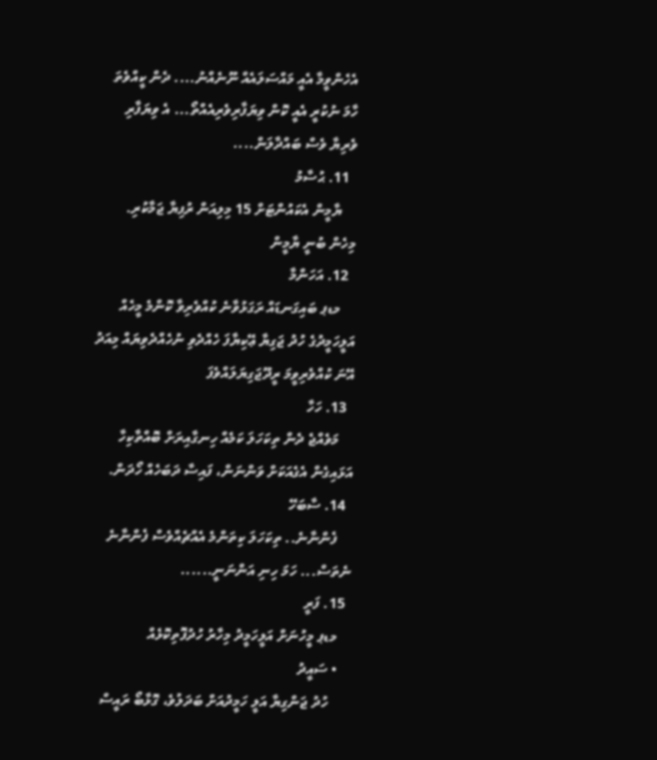އެހެންވީމާ އެއީ މައްސަލައެއް ނޫނެއްނު.... ދެން ކީއްވެތަ ހާމަ ނުކުރީ އެއީ ކޮން ވިޔަފާރިވެރިއެއްތޯ... އެ ވިޔަފާރި ވެރިޔާ ވެސް ބައްދާލަން....
  11. ޙުސާމު
    ޔާމީން އެކައުންޓަށް 15 މިލިއަން ރުފިޔާ ޖަމާކުރި. މިހެން ބުނީ ޔާމީން
  12. އަހަންމާ
    މޑޕ ބައިގަނޑައް ރަގަޅުވާނެ ކުއްވެރިވާ ކޮންމެ މީހެއް އަލީހަމީދުގެ ހުދު ޖަގިޔާ ޢޭކިޔާފަ ހެއްދެވި ނުހެއްދެވިޔައް މިއަދު އޭނަ ކުއްވެރިވީމަ ރީދޫޖަގިޔަލައްވެފަ
  13. ހަހާ
    މަވެއްޖެ ދެން ތިކަހަލަ ކަމެއް ހިނގާއިރަށް ބޮއްތާކިހާ އަޅައިގެން އެގެއަކަށް ވަންނަން، ފައިސާ ދަބަހެއް ހޯދަން.
  14. ސާބަހޭ
    ފެންނާނެ.. ތިކަހަލަ ކިތަންމެ އެއްޗެއްވެސް ފެންނާނެ ނެތަސް... ހަމަ ހިނި އަންނަނީ......
  15. ފަރީ
    މޑޕ މީހުނަށް އަލީހަމީދު މިހާރު ހުދުފޮތިކޮޅެއް
    • ސައީދު
      ހުދު ޖަންގިޔާ އަލީ ހަމީދުއަށް ބަދަލުވެ، ގޮޅާބޯ ރައީސް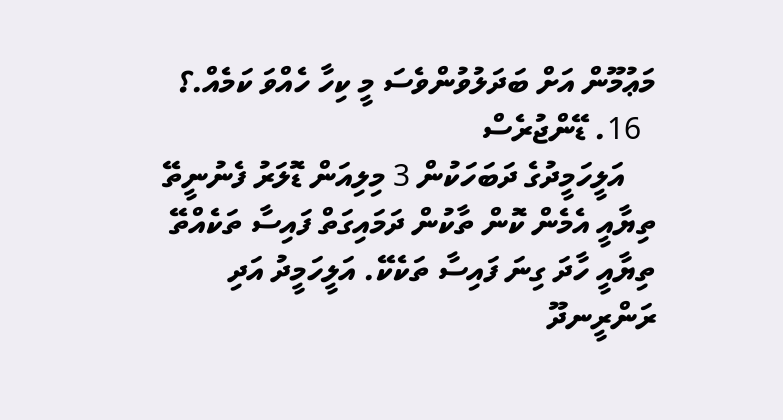މަޢުމޫން އަށް ބަދަލުވުންވެސަ މީ ކިހާ ހެއްވަ ކަމެއް.؟
  16. ޑޭންޖުރެސް
    އަލީހަމީދުގެ ދަބަހަކުން 3 މިލިއަން ޑޮލަރު ފެނުނީތޭ ތިޔާއީ އެމެން ކޮން ތާކުން ދަމައިގަތް ފައިސާ ތަކެއްތޭ ތިޔާއީ ހާދަ ގިނަ ފައިސާ ތަކެކޭ. އަލީހަމީދު އަދި ރަންރީނދޫ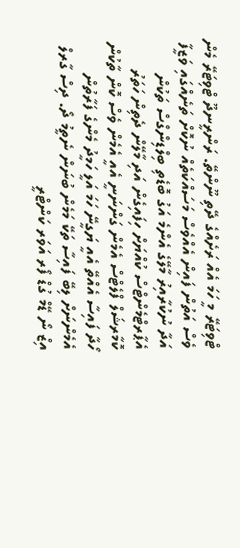ޓްވިޓަރޭ މީ ހަމަ އެއް ރަށެއްގެ ދޭތި ނޫންތޭ. ރަންރީނދޫ ޓްވިޓަރޭ މެން ވެސް އަތުން ފައިން އެއްވެސް މަސައްކަތެއް ނުކޮށް ތަނެއްގައި ވަޒީފާ އަދާ ނުކުރާއިރު މާލޭގެ އެންމެ އަގު ބޮޑެތި ބިލްޑިންގްސް ތަކުން އެޕާރޓްމެންޓްސް ކުއްޔަށް ހިފައިގެން އަދި މާލޭން ދެތިން ހަތަރު ކޮމާރޝަލް ފްލެޓްސް އެމެން ގަންނަނީ އެއީ އެމެން ވެސް ކޮން ތާކުން ހޯދާ ފައިސާ އެއްތޭ އެއީ ޔަގީނޭ ހަމަ އަލީ ހަމީދު މެންގެ ފަރާތުން އެމެންނަށް ލިބޭ ފައިސާ ތަކޭ މަމެން ބުނަން ނެތީމު ދޯ. ދިސް ގާރލް އިޒް ނޯ ޑޭމް ގުޑް ފޯރ އަވަރ ކަންޓްރީ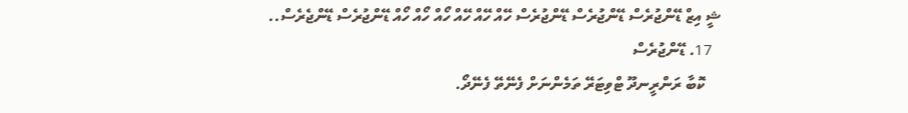ޝީ އިޒް ޑޭންޖުރެސް ޑޭންޖުރެސް ޑޭންޖުރެސް ހޭއް ހޭއް ހޭއް ހޯއް ހޯއް ހޯއް ޑޭންޖުރެސް ޑޭންޖެރެސް..
  17. ޑޭންޖުރެސް
    ކޮބާ ރަންރީނދޫ ޓްވިޓަރޭ ތަމެންނަށް ފެނޭތޭ ފެނޭދޯ.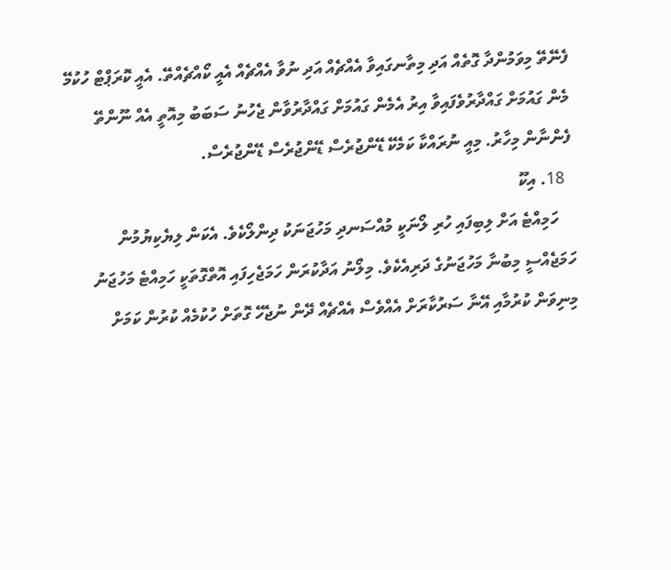ފެނޭތޭ މިވަމުންދާ ގޮތެއް އަދި މިތާނގައިވާ އެއްޗެއް އަދި ނުވާ އެއްޗެއް އެއީ ކޯއްޗެއްތޭ. އެއީ ކޮރަޕްޓް ހުކުމޭ މެން ގައުމަށް ގައްދާރުވެފައިވާ އިރު އެމެން ގައުމަށް ގައްދާރުވާން ޖެހުނު ސަބަބު މިއޮތީ އެއް ނޫންތޭ ފެންނާން މިހާރު. މިއީ ނުރައްކާ ކަމެކޭ ޑޭންޖުރެސް ޑޭންޖުރެސް ޑޭންޖުރެސް.
  18. އިކޫ
    ހަމިއްޓެ އަށް ލިބިފައި ހުރި ލޯނަކީ މުއްސަނދި މަހުޖަނަކު ދިންލޯކެވެ. އެކަން ލިޔެކިޔުމުން ހަމަޖެއްސީ މިބުނާ މަހުޖަނުގެ ދަރިއެކެވެ. މިލޯނު އަދާކުރަން ހަމަޖެހިފައި އޮތްގޮތަކީ ހަމިއްޓެ މަހުޖަނު މިނިވަން ކުރުމާއި އޭނާ ސަރުކާރަށް އެއްވެސް އެއްޗެއް ދޭން ނުޖެހޭ ގޮތަށް ހުކުމެއް ކުރުން ކަމަށް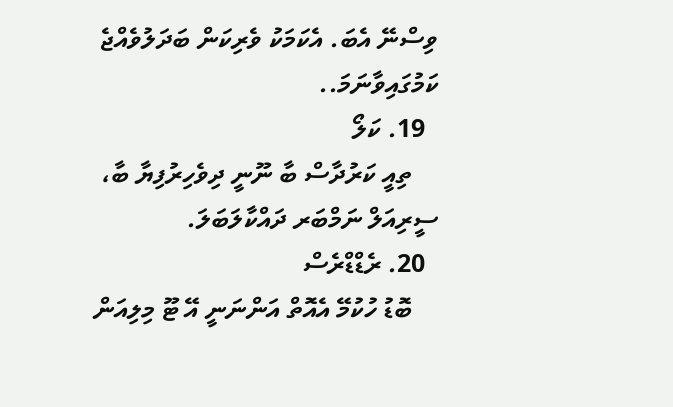ވިސްނޭ އެބަ. އެކަމަކު ވެރިކަން ބަދަލުވެއްޖެ ކަމުގައިވާނަމަ..
  19. ކަލޯ
    ތިއީ ކަރުދާސް ބާ ނޫނީ ދިވެހިރުފިޔާ ބާ، ސީރިއަލް ނަމްބަރ ދައްކާލަބަލަ.
  20. ރެޑްޑްރެސް
    ބޮޑު ހުކުމޭ އެއޮތް އަންނަނީ އޭ ޓޫ މިލިއަން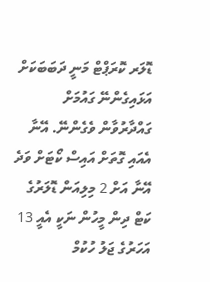ޑޮލަރ ކޮރަޕްޓް މަނީ ދަބަބަކަށް އަޅައިގެންނޭ ގައުމަށް ގައްދާރުވާން ވެގެންނޭ. އޭނާ އެއައި ގޮތަށް އައިސް ކޯޓަށް ވަދެ އޭނާ އަށް 2 މިލިއަން ޑޮލަރުގެ ކަޓް ދިން މީހުން ނަކީ އެއީ 13 އަހަރުގެ ޖަލު ހުކުމް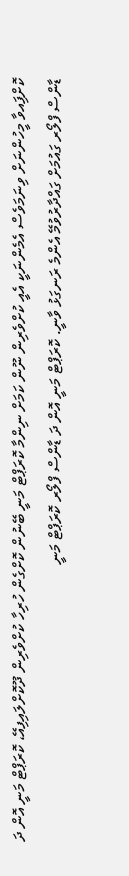ކޮށްފަިއވާ މީހުންނަށް ވިނަމަވެސް އެމެންނަކީ އެއީ ކުށްވެރިން ނޫން ކަމަށް ނިންމާ ކޮރަޕްޓް މަނީ ބޭނުން ކޮށްގެން ހުރިހާ ކުށްވެރިން ދޫކޮށްލައިފިއޭ، ކޮރަޕްޓް މަނީ އޮން ދަ ޑާންސް ފްލޯރ ގައުމަށް ގައްދާރުވުމޭ އެންމެ ރަނގަޅު ވާނީ. ކޮރަޕްޓް މަނީ އޮން ދަ ޑާންސް ފްލޯރ ކޮރަޕްޓް މަނީ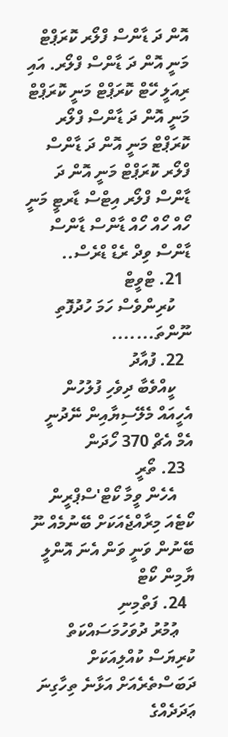އޮން ދަ ޑާންސް ފްލޯރ ކޮރަޕްޓް މަނީ އޮން ދަ ޑާންސް ފްލޯރ. އައި ރިއަލީ ހޭޓް ކޮރަޕްޓް މަނީ ކޮރަޕްޓް މަނީ އޮން ދަ ޑާންސް ފްލޯރ ކޮރަޕްޓް މަނީ އޮން ދަ ޑާންސް ފްލޯރ ކޮރަޕްޓް މަނީ އޮން ދަ ޑާންސް ފްލޯރ އިޓްސް ޑާރޓީ މަނީ ހޯއް ހޯއް ހޯއް ޑާންސް ޑާންސް ޑާންސް ވިދް ރެޑް ޑްރެސް..
  21. ޓްވީޓް
    ކުރިންވެސް ހަމަ ހުދުފޮތި ނޫންތަ.......
  22. ފުއާދު
    ކީއްވެބާ ދިވެހި ފުލުހުން އެހީއައް މެލޭސިޔާއިން ނޭދުނީ އެމް އެޗް 370 ހޯދަން
  23. ތޯރީ
    އެހެން ވީމާ ކޯޓް'ސްޕްރީން ކޯޓެއަ މިރާއްޖެއަކަށް ބޭނުމެއް ނޫ ބޭނުން ވަނީ ވަން އެނަ އޮންލީ ޔާމިން ކޯޓް
  24. ފަތްމިނި
    ޢުމުރު ދުވަހުމަސައްކަތް ކުރިޔަސް ކުއްލިއަކަށް ދަބަސްތެރެއަށް އަޅާނެ ތިހާގިނަ ޢަދަދެއްގެ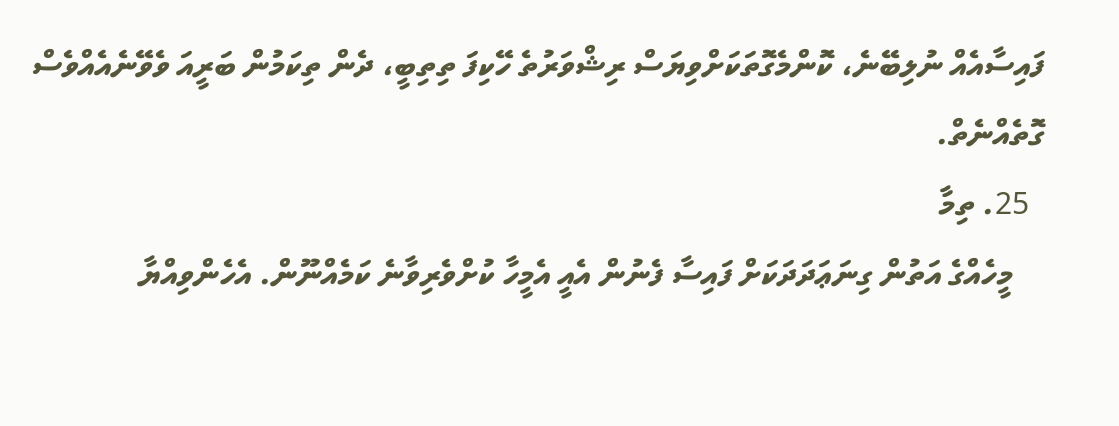ފައިސާއެއް ނުލިބޭނެ، ކޮންމެގޮތަކަށްވިޔަސް ރިޝްވަރުތެ ހޭކިފަ ތިތިބީ، ދެން ތިކަމުން ބަރީއަ ވެވޭނެއެއްވެސް ގޮތެއްނެތް.
  25. ތިމާ
    މީހެއްގެ އަތުން ގިނަޢަދަދަކަށް ފައިސާ ފެނުން އެއީ އެމީހާ ކުށްވެރިވާނެ ކަމެއްނޫން. އެހެންވިއްޔާ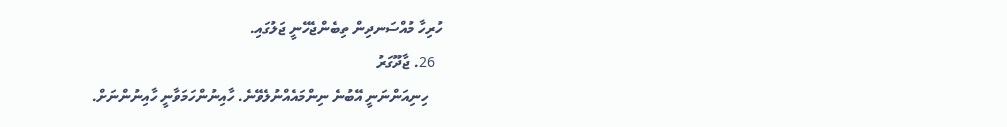ހުރިހާ މުއްސަނދިން ތިބެންޖެހޭނީ ޖަލުގައި.
  26. ޖާދޫގަރު
    ހިނިއަންނަނީ އޭބުނެ ނިންމައެއްނުލެވޭނެ. ހާއިނުންހަމަވާނީ ހާއިނުންނަށް.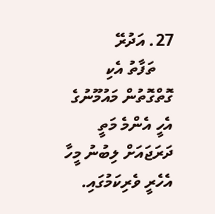27. އަދުރޭ
    ތަފާތު އެކި ގޮތްގޮތުން މައުމޫނުގެ އެހީ އެންމެ މަތީ ދަރަޖައަށް ލިބުނު މީހާ އެހެރީ ވެރިކަމުގައި.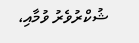ޝުކްރުވެރު ވުމާއި،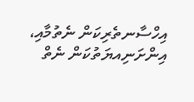އިހްސާނތެރިކަން ނެތުމާއި، އިންށަނިއޔަތުކަން ނެތް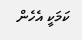ކަމަކީ އެހެން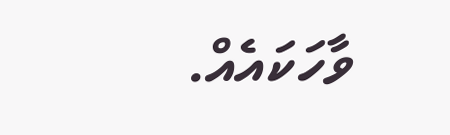ވާހަކައެއް.